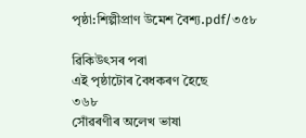পৃষ্ঠা:শিল্পীপ্ৰাণ উমেশ বৈশ্য.pdf/৩৫৮

ৱিকিউৎসৰ পৰা
এই পৃষ্ঠাটোৰ বৈধকৰণ হৈছে
৩৬৮
সোঁৱৰণীৰ অলেখ ভাষা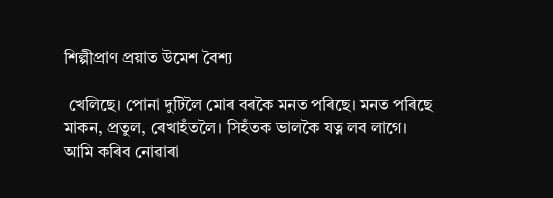শিল্পীপ্ৰাণ প্ৰয়াত উমেশ বৈশ্য

 খেলিছে। পোনা দুটিলৈ মোৰ বৰকৈ মনত পৰিছে। মনত পৰিছে মাকন, প্ৰতুল, ৰেখাহঁতলৈ। সিহঁতক ভালকৈ যত্ন লব লাগে। আমি কৰিব নোৱাৰা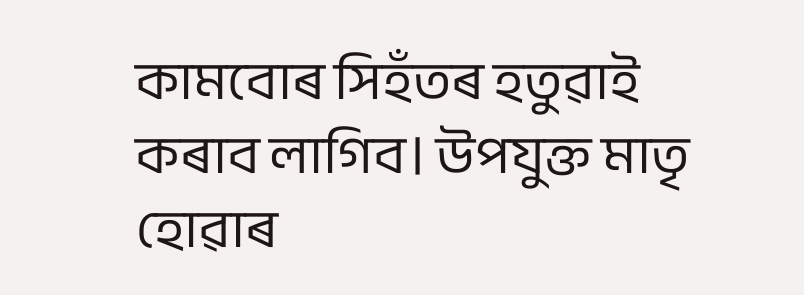কামবোৰ সিহঁতৰ হতুৱাই কৰাব লাগিব। উপযুক্ত মাতৃ হোৱাৰ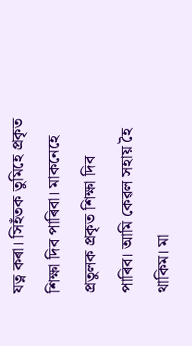যত্ন কৰা। সিহঁতক তুমিহে প্ৰকৃত শিক্ষা দিব পাৰিবা। মাকনেহে প্ৰতুলক প্ৰকৃত শিক্ষা দিব পাৰিব। আমি কেৱল সহায় হৈ থাকিম। মা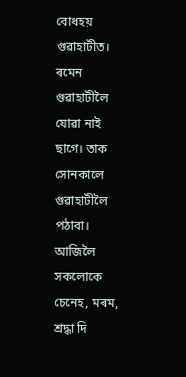বোধহয় গুৱাহাটীত। ৰমেন গুৱাহাটীলৈ যোৱা নাই ছাগে। তাক সোনকালে গুৱাহাটীলৈ পঠাবা। আজিলৈ সকলোকে চেনেহ, মৰম, শ্ৰদ্ধা দি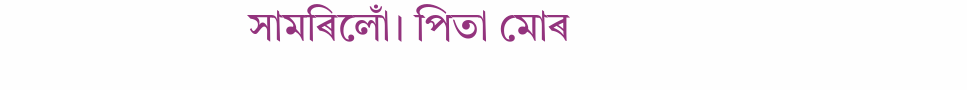সামৰিলোঁ। পিতা মোৰ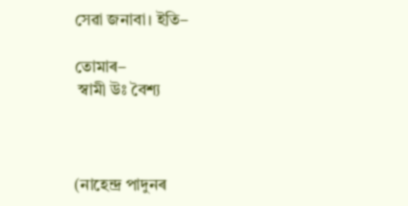সেৱা জনাবা। ইতি–

তোমাৰ–
 স্বামী উঃ বৈশ্য



(নাহেন্দ্ৰ পাদুনৰ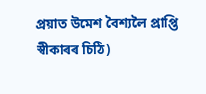প্ৰয়াত উমেশ বৈশ্যলৈ প্ৰাপ্তি স্বীকাৰৰ চিঠি)